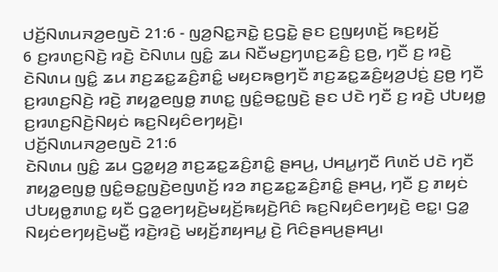ꤓꤢꤩ꤬ꤡꤛꤣꤏꤤ꤬ꤕꤜꤢꤧ 21:6 - ꤜꤤ꤬ꤡꤢ꤭ꤏꤢꤧ꤭ ꤢ꤬ꤞꤢꤧ꤭ ꤔꤢ ꤢ꤬ꤜꤟꤛꤢꤩ꤬ ꤒꤢ꤬ꤟꤢꤩ꤬
6 ꤢ꤬ꤙꤛꤢ꤬ꤡꤢꤧ꤬ ꤙꤢꤧ꤬ ꤢꤧꤡꤛꤣ ꤜꤢꤨ꤭ ꤘꤣ ꤡꤢꤪꤗꤢ꤬ꤚꤛꤢ꤬ꤘꤢꤨ꤬ ꤢ꤬ꤥ꤬, ꤚꤢꤪ ꤢ꤬ ꤙꤢꤧ꤬ ꤢꤧꤡꤛꤣ ꤜꤢꤨ꤭ ꤘꤣ ꤊꤢ꤬ꤘꤢ꤭ꤘꤢꤨ꤬ꤊꤢꤨ꤭ ꤗꤟꤢꤒꤥ꤬ꤚꤢꤪ ꤊꤢ꤬ꤘꤢ꤭ꤘꤢꤨ꤬ꤟꤤ꤬ꤓꤢꤦ꤬ ꤢ꤬ꤥ꤬ ꤚꤢꤪ ꤢ꤬ꤙꤛꤢ꤬ꤡꤢꤧ꤬ ꤙꤢꤧ꤬ ꤊꤟꤤ꤭ꤕꤜꤥ꤭ ꤊꤛꤢ꤭ ꤜꤢꤨ꤭ꤋꤢ꤭ꤜꤢꤧ꤬ ꤔꤢ ꤓꤢꤧ ꤚꤢꤪ ꤢ꤬ ꤙꤢꤧ꤬ ꤓꤝꤟꤥ꤭ ꤢ꤬ꤙꤛꤢ꤬ꤡꤢꤧ꤬ꤡꤟꤢꤦ ꤒꤢ꤬ꤡꤟꤢꤨꤕꤚꤟꤢꤧ꤬꤯
ꤓꤢꤩ꤬ꤡꤛꤣꤏꤤ꤬ꤕꤜꤢꤧ 21:6
ꤢꤧꤡꤛꤣ ꤜꤢꤨ꤭ ꤘꤣ ꤞꤤ꤭ꤟꤤ꤬ ꤊꤢ꤬ꤘꤢ꤭ꤘꤢꤨ꤬ꤊꤢꤨ꤭ ꤔꤌꤣ꤬, ꤓꤌꤣ꤭ꤚꤢꤪ ꤖꤛꤢꤩ ꤓꤢꤧ ꤚꤢꤪ ꤊꤟꤤ꤭ꤕꤜꤥ꤭ ꤜꤢꤨ꤭ꤋꤢ꤭ꤜꤢꤧ꤬ꤕꤜꤛꤢꤩ꤬ ꤙꤤ ꤊꤢ꤬ꤘꤢ꤭ꤘꤢꤨ꤬ꤊꤢꤨ꤭ ꤔꤌꤣ꤬, ꤚꤢꤪ ꤢ꤬ ꤊꤟꤢꤦ ꤓꤝꤟꤥ꤭ꤊꤛꤢ꤭ ꤟꤢꤪ ꤞꤤ꤭ꤕꤚꤟꤢꤧ꤬ꤗꤟꤢꤩ꤬ꤒꤟꤢꤧ꤬ꤖꤢꤨ ꤒꤢ꤬ꤡꤟꤢꤨꤕꤚꤟꤢꤧ꤬ ꤕꤢ꤭꤯ ꤞꤤ꤭ ꤡꤟꤢꤦꤕꤚꤟꤢꤧ꤬ꤗꤢꤪ꤬ ꤙꤢꤧ꤬ꤙꤢꤧ꤬ ꤗꤟꤢꤩ꤬ꤊꤟꤌꤣ꤭ ꤢꤧ꤬ ꤖꤢꤨꤔꤌꤣ꤬ꤔꤌꤣ꤬꤯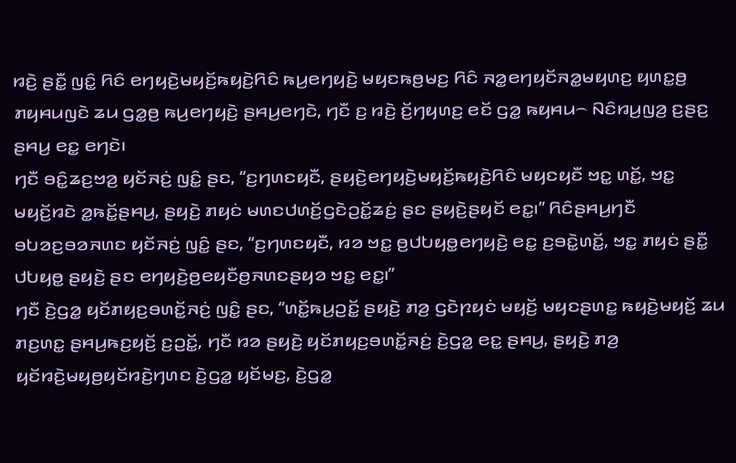ꤙꤢꤧ꤬ ꤔꤢꤪ꤭ ꤜꤢꤨ꤭ ꤖꤢꤨ ꤕꤚꤟꤢꤧ꤬ꤗꤟꤢꤩ꤬ꤒꤟꤢꤧ꤬ꤖꤢꤨ ꤒꤣ꤬ꤕꤚꤟꤢꤧ꤬ ꤗꤟꤢꤒꤥ꤬ꤗꤢ꤬ ꤖꤢꤨ ꤏꤤ꤭ꤕꤚꤟꤢꤩꤏꤤ꤭ꤗꤟꤛꤢ꤬ ꤟꤛꤢ꤭ꤥ꤬ ꤊꤟꤌꤣꤜꤢꤧ ꤘꤣ ꤞꤤ꤭ꤥ꤬ ꤒꤣ꤬ꤕꤚꤟꤢꤧ꤬ ꤔꤌꤣ꤬ꤕꤚꤢꤧ, ꤚꤢꤪ ꤢ꤬ ꤙꤢꤧ꤬ ꤢꤩ꤬ꤚꤟꤛꤢ꤬ ꤕꤢꤩ ꤞꤤ꤭ ꤒꤟꤌꤣ꤮ ꤡꤢꤨꤙꤣ꤬ꤜꤤ꤬ ꤢ꤬ꤔꤢ꤬ ꤔꤌꤣ꤬ ꤕꤢ꤭ ꤕꤚꤢꤧ꤯
ꤚꤢꤪ ꤋꤢꤨ꤭ꤘꤢ꤬ꤠꤤ꤬ ꤟꤢꤩꤏꤢꤦ꤬ ꤜꤢꤨ꤭ ꤔꤢ, “ꤢ꤬ꤚꤛꤢꤟꤢꤪ, ꤔꤟꤢꤧ꤬ꤕꤚꤟꤢꤧ꤬ꤗꤟꤢꤩ꤬ꤒꤟꤢꤧ꤬ꤖꤢꤨ ꤗꤟꤢꤟꤢꤪ ꤠꤢ꤭ ꤛꤢꤩ꤭, ꤠꤢ꤭ ꤗꤟꤢꤩ꤬ꤙꤢꤧ ꤤ꤭ꤒꤢꤩ꤭ꤔꤌꤣ꤬, ꤔꤟꤢꤧ꤬ ꤊꤟꤢꤦ ꤗꤛꤢꤓꤛꤢꤩ꤬ꤞꤢꤧꤑꤢꤩ꤭ꤘꤢꤦ꤬ ꤔꤢ ꤔꤟꤢꤧ꤬ꤔꤟꤢꤩ ꤕꤢ꤭꤯” ꤖꤢꤨꤔꤌꤣ꤬ꤚꤢꤪ ꤋꤝꤤꤢ꤬ꤋꤤꤏꤛꤢ ꤟꤢꤩꤏꤢꤦ꤬ ꤜꤢꤨ꤭ ꤔꤢ, “ꤢ꤬ꤚꤛꤢꤟꤢꤪ, ꤙꤤ ꤠꤢ꤭ ꤥ꤬ꤓꤝꤟꤥ꤭ꤕꤚꤟꤢꤧ꤬ ꤕꤢ꤭ ꤢ꤬ꤋꤢꤧ꤭ꤛꤢꤩ꤭, ꤠꤢ꤭ ꤊꤟꤢꤦ ꤔꤢꤪ꤭ ꤓꤝꤟꤥ꤭ ꤔꤟꤢꤧ꤬ ꤔꤢ ꤕꤚꤟꤢꤧ꤬ꤥ꤬ꤕꤟꤢꤪꤥ꤬ꤏꤛꤢꤔꤟꤤ ꤠꤢ꤭ ꤕꤢ꤭꤯”
ꤚꤢꤪ ꤢꤧ꤬ꤞꤤ꤭ ꤟꤢꤩꤊꤟꤢ꤬ꤋꤛꤢꤩ꤭ꤏꤢꤦ꤬ ꤜꤢꤨ꤭ ꤔꤢ, “ꤛꤢꤩ꤭ꤒꤣ꤬ꤑꤢꤩ꤭ ꤔꤟꤢꤧ꤬ ꤊꤤ꤬ ꤞꤢꤧꤐꤟꤢꤦ ꤗꤟꤢꤩ꤬ ꤗꤟꤢꤔꤛꤢ꤭ ꤒꤟꤢꤧ꤬ꤗꤟꤢꤩ꤬ ꤘꤣ ꤊꤢ꤬ꤛꤢ꤭ ꤔꤌꤣ꤬ꤒꤢ꤬ꤟꤢꤩ꤬ ꤢ꤬ꤑꤢꤩ꤭, ꤚꤢꤪ ꤙꤤ ꤔꤟꤢꤧ꤬ ꤟꤢꤩꤊꤟꤢ꤬ꤋꤛꤢꤩ꤭ꤏꤢꤦ꤬ ꤢꤧ꤬ꤞꤤ꤭ ꤕꤢ꤭ ꤔꤌꤣ꤬, ꤔꤟꤢꤧ꤬ ꤊꤤ꤬ ꤟꤢꤩꤙꤢꤧ꤬ꤗꤟꤥ꤬ꤟꤢꤩꤙꤢꤧ꤬ꤚꤛꤢ ꤢꤧ꤬ꤞꤤ꤭ ꤟꤢꤩꤗꤢ꤬, ꤢꤧ꤬ꤞꤤ꤭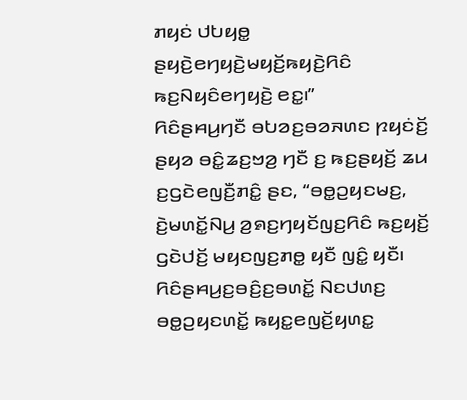ꤊꤟꤢꤦ ꤓꤝꤟꤥ꤭ ꤔꤟꤢꤧ꤬ꤕꤚꤟꤢꤧ꤬ꤗꤟꤢꤩ꤬ꤒꤟꤢꤧ꤬ꤖꤢꤨ ꤒꤢ꤬ꤡꤟꤢꤨꤕꤚꤟꤢꤧ꤬ ꤕꤢ꤭꤯”
ꤖꤢꤨꤔꤌꤣ꤬ꤚꤢꤪ ꤋꤝꤤꤢ꤬ꤋꤤꤏꤛꤢ ꤐꤟꤢꤦꤢꤩ꤬ ꤔꤟꤤ ꤋꤢꤨ꤭ꤘꤢ꤬ꤠꤤ꤬ ꤚꤢꤪ ꤢ꤬ ꤒꤢ꤬ꤔꤟꤢꤩ꤬ ꤘꤣ ꤢ꤬ꤞꤢꤧꤕꤜꤢꤪ꤬ꤊꤢꤨ꤭ ꤔꤢ, “ꤋꤥ꤭ꤑꤟꤢꤗꤢ꤬, ꤢꤧ꤬ꤗꤛꤢꤩ꤭ꤡꤣ꤬ ꤤ꤬ꤎꤢ꤬ꤚꤟꤢꤩꤜꤢ꤬ꤖꤢꤨ ꤒꤢ꤬ꤟꤢꤩ꤬ ꤞꤢꤧꤓꤢꤩ꤬ ꤗꤟꤢꤜꤢ꤬ꤊꤥ꤭ ꤟꤢꤪ ꤜꤢꤨ꤭ ꤟꤢꤪ꤯ ꤖꤢꤨꤔꤌꤣ꤬ꤢ꤬ꤋꤢꤨ꤬ꤢ꤬ꤋꤛꤢꤩ꤭ ꤡꤢꤓꤛꤢ꤬ ꤋꤥ꤭ꤑꤟꤢꤛꤢꤩ꤭ ꤒꤟꤢ꤭ꤕꤜꤢꤩ꤬ꤟꤛꤢ꤭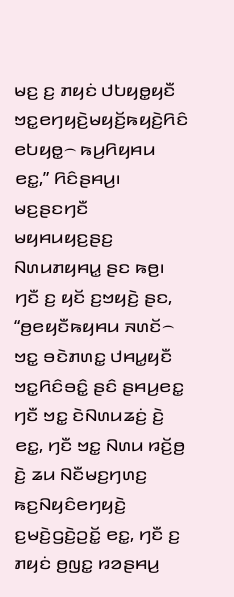ꤗꤢ꤬ ꤢ꤬ ꤊꤟꤢꤦ ꤓꤝꤟꤥ꤭ꤟꤢꤪ ꤠꤢ꤭ꤕꤚꤟꤢꤧ꤬ꤗꤟꤢꤩ꤬ꤒꤟꤢꤧ꤬ꤖꤢꤨ ꤕꤝꤟꤥ꤭꤮ ꤒꤣ꤬ꤖꤟꤌꤣ ꤕꤢ꤭,” ꤖꤢꤨꤔꤌꤣ꤬꤯
ꤗꤢ꤬ꤔꤢꤚꤢꤪ ꤗꤟꤌꤣꤟꤢ꤬ꤔꤢ꤬ ꤡꤛꤣꤊꤟꤌꤣ꤭ ꤔꤢ ꤒꤥ꤬꤯ ꤚꤢꤪ ꤢ꤬ ꤟꤢꤩ ꤢ꤬ꤠꤟꤢꤧ꤬ ꤔꤢ, “ꤥ꤬ꤕꤟꤢꤪꤒꤟꤌꤣ ꤏꤛꤢꤩ꤮ ꤠꤢ꤭ ꤋꤢꤧꤊꤛꤢ꤭ ꤓꤌꤣ꤭ꤟꤢꤪ ꤠꤢ꤭ꤖꤢꤨꤋꤢꤨ꤭ ꤔꤢꤨ ꤔꤌꤣ꤬ꤕꤢ꤭ ꤚꤢꤪ ꤠꤢ꤭ ꤢꤧꤡꤛꤣꤘꤢꤦ꤬ ꤢꤧ꤬ ꤕꤢ꤭, ꤚꤢꤪ ꤠꤢ꤭ ꤡꤛꤣ ꤙꤢꤩ꤬ꤥ꤬ ꤢꤧ꤬ ꤘꤣ ꤡꤢꤪꤗꤢ꤬ꤚꤛꤢ꤬ ꤒꤢ꤬ꤡꤟꤢꤨꤕꤚꤟꤢꤧ꤬ ꤢ꤬ꤗꤢꤧ꤬ꤞꤢꤧ꤬ꤑꤢꤩ꤭ ꤕꤢ꤭, ꤚꤢꤪ ꤢ꤬ ꤊꤟꤢꤦ ꤥ꤬ꤜꤢ꤭ ꤙꤤꤔꤌꤣ꤬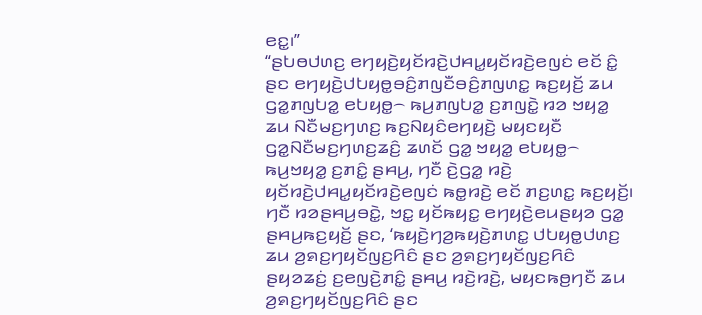ꤕꤢ꤭꤯”
“ꤔꤝꤥꤓꤛꤢ꤬ ꤕꤚꤟꤢꤧ꤬ꤟꤢꤩꤙꤢꤧ꤬ꤓꤌꤣ꤭ꤟꤢꤩꤙꤢꤧ꤬ꤕꤜꤢꤦ ꤕꤢꤩ ꤢꤨ꤭ ꤔꤢ ꤕꤚꤟꤢꤧ꤬ꤓꤝꤟꤥ꤭ꤋꤢꤨ꤬ꤊꤜꤢꤪꤋꤢꤨ꤬ꤊꤜꤛꤢ꤭ ꤒꤢ꤬ꤟꤢꤩ꤬ ꤘꤣ ꤞꤤ꤭ꤊꤜꤝꤤ꤭ ꤕꤝꤟꤥ꤭꤮ ꤒꤣ꤬ꤊꤜꤝꤤ꤭ ꤢ꤬ꤊꤜꤢꤧ꤭ ꤙꤤ ꤠꤟꤤ꤭ ꤘꤣ ꤡꤢꤪꤗꤢ꤬ꤚꤛꤢ꤬ ꤒꤢ꤬ꤡꤟꤢꤨꤕꤚꤟꤢꤧ꤬ ꤗꤟꤢꤟꤢꤪ ꤞꤤ꤭ꤡꤢꤪꤗꤢ꤬ꤚꤛꤢ꤬ꤘꤢꤨ꤬ ꤘꤛꤢꤩ ꤞꤤ꤭ ꤠꤟꤤ꤭ ꤕꤝꤟꤥ꤭꤮ ꤒꤣ꤬ꤠꤟꤤ꤭ ꤢ꤬ꤊꤢꤨ꤭ ꤔꤌꤣ꤬, ꤚꤢꤪ ꤢꤧ꤬ꤞꤤ꤭ ꤙꤢꤧ꤬ ꤟꤢꤩꤙꤢꤧ꤬ꤓꤌꤣ꤭ꤟꤢꤩꤙꤢꤧ꤬ꤕꤜꤢꤦ ꤒꤥ꤭ꤙꤢꤧ꤬ ꤕꤢꤩ ꤊꤢ꤬ꤛꤢ꤭ ꤒꤢ꤬ꤟꤢꤩ꤬꤯
ꤚꤢꤪ ꤙꤤꤔꤌꤣ꤬ꤋꤢꤧ꤭, ꤠꤢ꤭ ꤟꤢꤩꤒꤟꤢ꤭ ꤕꤚꤟꤢꤧ꤬ꤕꤣꤔꤟꤤ ꤞꤤ꤭ ꤔꤌꤣ꤬ꤒꤢ꤬ꤟꤢꤩ꤬ ꤔꤢ, ‘ꤒꤟꤢꤧ꤬ꤚꤤ꤬ꤒꤟꤢꤧ꤬ꤊꤛꤢ꤭ ꤓꤝꤟꤥ꤭ꤓꤛꤢ꤬ ꤘꤣ ꤤ꤬ꤎꤢ꤬ꤚꤟꤢꤩꤜꤢ꤬ꤖꤢꤨ ꤔꤢ ꤤ꤬ꤎꤢ꤬ꤚꤟꤢꤩꤜꤢ꤬ꤖꤢꤨ ꤔꤟꤤꤘꤢꤦ꤬ ꤢ꤬ꤕꤜꤢꤧ꤬ꤊꤢꤨ꤭ ꤔꤌꤣ꤬ ꤙꤢꤧ꤬ꤙꤢꤧ꤬, ꤗꤟꤢꤒꤥ꤬ꤚꤢꤪ ꤘꤣ ꤤ꤬ꤎꤢ꤬ꤚꤟꤢꤩꤜꤢ꤬ꤖꤢꤨ ꤔꤢ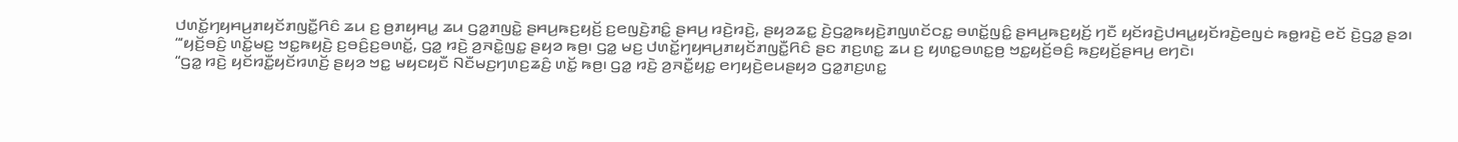ꤓꤛꤢꤩ꤭ꤚꤟꤌꤣ꤬ꤊꤟꤢꤩꤊꤜꤢꤪ꤭ꤖꤢꤨ ꤘꤣ ꤢ꤬ ꤥ꤬ꤊꤟꤌꤣ꤭ ꤘꤣ ꤞꤤ꤭ꤊꤜꤢꤧ꤭ ꤔꤌꤣ꤬ꤒꤢ꤬ꤟꤢꤩ꤬ ꤢ꤬ꤕꤜꤢꤧ꤬ꤊꤢꤨ꤭ ꤔꤌꤣ꤬ ꤙꤢꤧ꤬ꤙꤢꤧ꤬, ꤔꤟꤤꤘꤢ꤭ ꤢꤧ꤬ꤞꤤ꤭ꤒꤟꤢꤧ꤬ꤊꤜꤛꤢꤩꤍꤢ꤭ ꤋꤛꤢꤩ꤭ꤜꤢꤨ꤭ ꤔꤌꤣ꤬ꤒꤢ꤬ꤟꤢꤩ꤬ ꤚꤢꤪ ꤟꤢꤩꤙꤢꤧ꤬ꤓꤌꤣ꤭ꤟꤢꤩꤙꤢꤧ꤬ꤕꤜꤢꤦ ꤒꤥ꤭ꤙꤢꤧ꤬ ꤕꤢꤩ ꤢꤧ꤬ꤞꤤ꤭ ꤔꤤ꤯
“‘ꤟꤢꤩ꤬ꤋꤢꤨ꤬ ꤛꤢꤩ꤭ꤗꤢ꤬ ꤠꤢ꤭ꤒꤟꤢꤧ꤬ ꤢ꤬ꤋꤢꤨ꤬ꤢ꤬ꤋꤛꤢꤩ꤭, ꤞꤤ꤭ ꤙꤢꤧ꤬ ꤤ꤬ꤏꤢꤧ꤭ꤜꤢ꤭ ꤔꤟꤤ ꤒꤥ꤬꤯ ꤞꤤ꤭ ꤗꤢ꤬ ꤓꤛꤢꤩ꤭ꤚꤟꤌꤣ꤬ꤊꤟꤢꤩꤊꤜꤢꤪ꤭ꤖꤢꤨ ꤔꤢ ꤊꤢ꤬ꤛꤢ꤭ ꤘꤣ ꤢ꤬ ꤟꤛꤢ꤭ꤋꤛꤢ꤭ꤥ꤬ ꤠꤢ꤭ꤟꤢꤩ꤬ꤋꤢꤨ꤬ ꤒꤢ꤬ꤟꤢꤩ꤬ꤔꤌꤣ꤬ ꤕꤚꤢꤧ꤯
“ꤞꤤ꤭ ꤙꤢꤧ꤬ ꤟꤢꤩꤙꤢꤪ꤭ꤟꤢꤩꤙꤛꤢꤩ꤬ ꤔꤟꤤ ꤠꤢ꤭ ꤗꤟꤢꤟꤢꤪ ꤡꤢꤪꤗꤢ꤬ꤚꤛꤢ꤬ꤘꤢꤨ꤬ ꤛꤢꤩ꤭ ꤒꤥ꤬꤯ ꤞꤤ꤭ ꤙꤢꤧ꤬ ꤤ꤬ꤏꤢꤪ꤭ꤟꤢ꤭ ꤕꤚꤟꤢꤧ꤬ꤕꤣꤔꤟꤤ ꤞꤤ꤭ꤊꤢ꤬ꤛꤢ꤭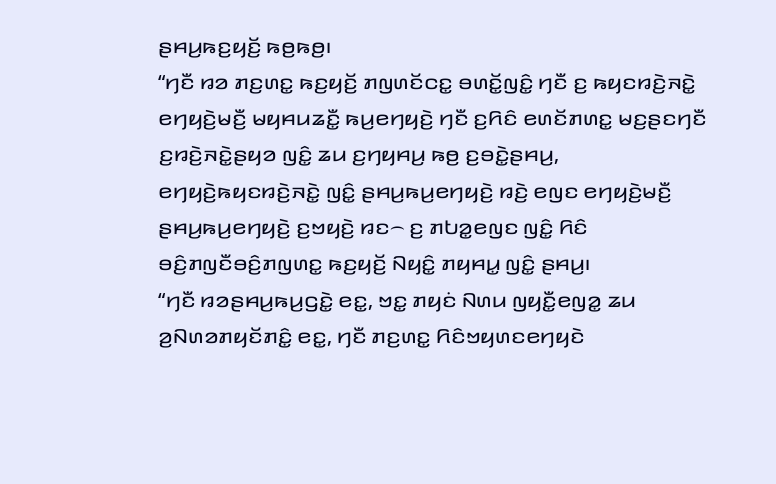ꤔꤌꤣ꤬ꤒꤢ꤬ꤟꤢꤩ꤬ ꤒꤥ꤬ꤒꤥ꤬꤯
“ꤚꤢꤪ ꤙꤤ ꤊꤢ꤬ꤛꤢ꤭ ꤒꤢ꤬ꤟꤢꤩ꤬ ꤊꤜꤛꤢꤩꤍꤢ꤭ ꤋꤛꤢꤩ꤭ꤜꤢꤨ꤭ ꤚꤢꤪ ꤢ꤬ ꤒꤟꤢꤙꤢꤧ꤬ꤏꤢꤧ꤭ ꤕꤚꤟꤢꤧ꤬ꤗꤢꤪ꤬ ꤗꤟꤌꤣꤘꤢꤪ꤭ ꤒꤣ꤬ꤕꤚꤟꤢꤧ꤬ ꤚꤢꤪ ꤢ꤬ꤖꤢꤨ ꤕꤛꤢꤩꤊꤛꤢ꤭ ꤗꤢ꤬ꤔꤢꤚꤢꤪ ꤢ꤬ꤙꤢꤧ꤬ꤏꤢꤧ꤭ꤔꤟꤤ ꤜꤢꤨ꤭ ꤘꤣ ꤢ꤬ꤚꤟꤌꤣ꤬ ꤒꤥ꤬ ꤢ꤬ꤋꤢꤧ꤭ꤔꤌꤣ꤬, ꤕꤚꤟꤢꤧ꤬ꤒꤟꤢꤙꤢꤧ꤬ꤏꤢꤧ꤭ ꤜꤢꤨ꤭ ꤔꤌꤣ꤬ꤒꤣ꤬ꤕꤚꤟꤢꤧ꤬ ꤙꤢꤧ꤬ ꤕꤜꤢ ꤕꤚꤟꤢꤧ꤬ꤗꤢꤪ꤬ ꤔꤌꤣ꤬ꤒꤣ꤬ꤕꤚꤟꤢꤧ꤬ ꤢ꤬ꤠꤟꤢꤧ꤬ ꤙꤢ꤮ ꤢ꤬ ꤊꤝꤤ꤭ꤕꤜꤢ ꤜꤢꤨ꤭ ꤖꤢꤨ ꤋꤢꤨ꤬ꤊꤜꤢꤪꤋꤢꤨ꤬ꤊꤜꤛꤢ꤭ ꤒꤢ꤬ꤟꤢꤩ꤬ ꤡꤟꤢꤨ꤭ ꤊꤟꤌꤣ꤭ ꤜꤢꤨ꤭ ꤔꤌꤣ꤬꤯
“ꤚꤢꤪ ꤙꤤꤔꤌꤣ꤬ꤒꤣ꤬ꤞꤢꤧ꤭ ꤕꤢ꤭, ꤠꤢ꤭ ꤊꤟꤢꤦ ꤡꤛꤣ ꤜꤟꤢꤪ꤭ꤕꤜꤤ꤭ ꤘꤣ ꤤ꤬ꤡꤛꤤꤊꤟꤢꤩꤊꤢꤨ꤭ ꤕꤢ꤭, ꤚꤢꤪ ꤊꤢ꤬ꤛꤢ꤭ ꤖꤢꤨꤠꤟꤛꤢꤕꤚꤟꤢꤧ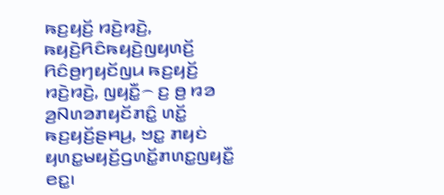ꤒꤢ꤬ꤟꤢꤩ꤬ ꤙꤢꤧ꤬ꤙꤢꤧ꤬, ꤒꤟꤢꤧ꤬ꤖꤢꤨꤒꤟꤢꤧ꤬ꤜꤟꤛꤢꤩ꤬ ꤖꤢꤨꤥ꤬ꤚꤟꤢꤩꤜꤣ ꤒꤢ꤬ꤟꤢꤩ꤬ ꤙꤢꤧ꤬ꤙꤢꤧ꤬, ꤜꤟꤢꤪ꤭꤮ ꤢ꤬ ꤥ꤬ ꤙꤤ ꤤ꤬ꤡꤛꤤꤊꤟꤢꤩꤊꤢꤨ꤭ ꤛꤢꤩ꤭ ꤒꤢ꤬ꤟꤢꤩ꤬ꤔꤌꤣ꤬, ꤠꤢ꤭ ꤊꤟꤢꤦ ꤟꤛꤢ꤭ꤗꤟꤢꤩ꤬ꤞꤛꤢꤩ꤭ꤊꤛꤢ꤭ꤜꤟꤢꤪ꤭ ꤕꤢ꤭꤯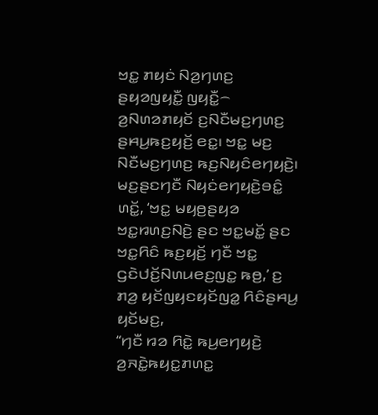ꤠꤢ꤭ ꤊꤟꤢꤦ ꤡꤤ꤬ꤚꤛꤢ꤬ ꤔꤟꤤꤜꤟꤢꤪ꤭ ꤜꤟꤢꤪ꤭꤮ ꤤ꤬ꤡꤛꤤꤊꤟꤢꤩ ꤢ꤬ꤡꤢꤪꤗꤢ꤬ꤚꤛꤢ꤬ ꤔꤌꤣ꤬ꤒꤢ꤬ꤟꤢꤩ꤬ ꤕꤢ꤭꤯ ꤠꤢ꤭ ꤗꤢ꤬ ꤡꤢꤪꤗꤢ꤬ꤚꤛꤢ꤬ ꤒꤢ꤬ꤡꤟꤢꤨꤕꤚꤟꤢꤧ꤬꤯
ꤗꤢ꤬ꤔꤢꤚꤢꤪ ꤡꤟꤢꤦꤕꤚꤟꤢꤧ꤬ꤋꤢꤨ꤭ ꤛꤢꤩ꤭, ‘ꤠꤢ꤭ ꤗꤟꤥ꤬ꤔꤟꤤ ꤠꤢ꤭ꤙꤛꤢ꤬ꤡꤢꤧ꤬ ꤔꤢ ꤠꤢ꤭ꤗꤢꤩ꤭ ꤔꤢ ꤠꤢ꤭ꤖꤢꤨ ꤒꤢ꤬ꤟꤢꤩ꤬ ꤚꤢꤪ ꤠꤢ꤭ ꤞꤢꤧꤓꤢꤩ꤬ꤡꤛꤣꤕꤢ꤬ꤜꤢ꤭ ꤒꤥ꤬,’ ꤢ꤬ ꤊꤤ꤬ ꤟꤢꤩꤜꤟꤢꤟꤢꤩꤜꤤ꤭ ꤖꤢꤨꤔꤌꤣ꤬ ꤟꤢꤩꤗꤢ꤬,
“ꤚꤢꤪ ꤙꤤ ꤖꤢꤧ꤭ ꤒꤣ꤬ꤕꤚꤟꤢꤧ꤬ ꤤ꤬ꤏꤢꤧ꤭ꤒꤟꤢ꤭ꤊꤛꤢ꤭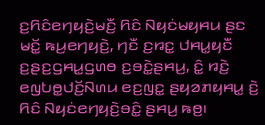ꤢ꤬ꤖꤢꤨꤕꤚꤟꤢꤧ꤬ꤗꤢꤪ꤬ ꤖꤢꤨ ꤡꤟꤢꤦꤗꤟꤌꤣ ꤔꤢ ꤗꤢꤩ꤭ ꤒꤣ꤬ꤕꤚꤟꤢꤧ꤬, ꤚꤢꤪ ꤢ꤬ꤙꤢ꤭ ꤓꤌꤣ꤭ꤟꤢꤪ ꤢ꤬ꤔꤢ꤬ꤞꤌꤣ꤭ꤞꤛꤥ ꤢ꤬ꤋꤢꤧ꤭ꤔꤌꤣ꤬, ꤢꤨ꤭ ꤙꤢꤧ꤬ ꤕꤜꤝꤥ꤭ꤓꤢꤩ꤬ꤡꤛꤣ ꤕꤢ꤬ꤜꤢ꤭ ꤔꤟꤤꤊꤟꤌꤣ꤭ ꤢꤧ꤬ ꤖꤢꤨ ꤡꤟꤢꤦꤕꤚꤟꤢꤧ꤬ꤋꤢꤨ꤭ ꤔꤌꤣ꤬ ꤒꤥ꤬꤯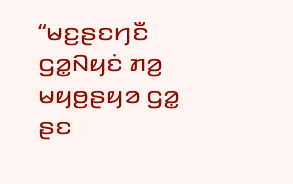“ꤗꤢ꤬ꤔꤢꤚꤢꤪ ꤞꤤ꤭ꤡꤟꤢꤦ ꤊꤤ꤬ ꤗꤟꤥ꤬ꤔꤟꤤ ꤞꤤ꤭ ꤔꤢ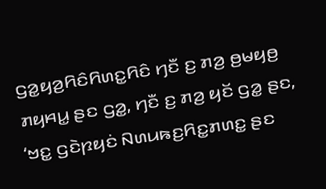ꤞꤤ꤭ꤟꤤ꤬ꤖꤢꤨꤖꤛꤢ꤭ꤖꤢꤨ ꤚꤢꤪ ꤢ꤬ ꤊꤤ꤬ ꤥ꤬ꤗꤟꤥ꤬ ꤊꤟꤌꤣ꤭ ꤔꤢ ꤞꤤ꤭, ꤚꤢꤪ ꤢ꤬ ꤊꤤ꤬ ꤟꤢꤩ ꤞꤤ꤭ ꤔꤢ, ‘ꤠꤢ꤭ ꤞꤢꤧꤐꤟꤢꤦ ꤡꤛꤣꤒꤢ꤬ꤖꤢ꤭ꤊꤛꤢ꤭ ꤔꤢ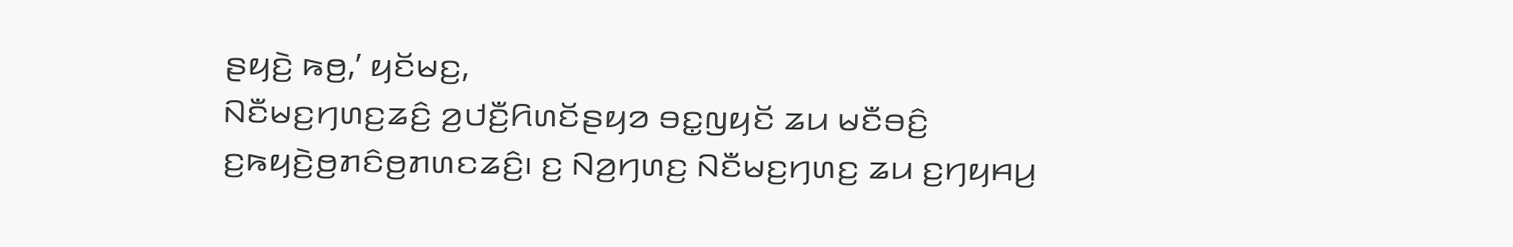ꤔꤟꤢꤧ꤬ ꤒꤥ꤬,’ ꤟꤢꤩꤗꤢ꤬,
ꤡꤢꤪꤗꤢ꤬ꤚꤛꤢ꤬ꤘꤢꤨ꤬ ꤤ꤬ꤓꤢꤪ꤬ꤖꤛꤢꤩꤔꤟꤤ ꤋꤢ꤭ꤜꤟꤢꤩ ꤘꤣ ꤗꤢꤪꤋꤢꤨ꤬ ꤢ꤬ꤒꤟꤢꤧ꤬ꤥ꤬ꤊꤢꤨꤥ꤬ꤊꤛꤢꤘꤢꤨ꤬꤯ ꤢ꤬ ꤡꤤ꤬ꤚꤛꤢ꤬ ꤡꤢꤪꤗꤢ꤬ꤚꤛꤢ꤬ ꤘꤣ ꤢ꤬ꤚꤟꤌꤣ꤬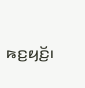ꤒꤢ꤬ꤟꤢꤩ꤬꤯